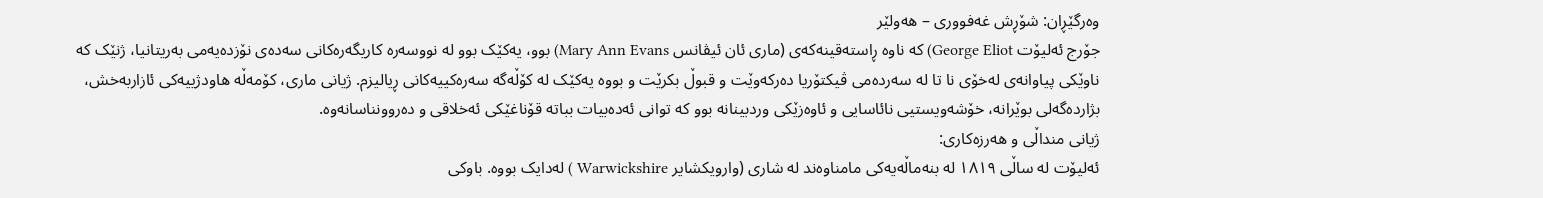وەرگێڕان: شۆڕش غەفووری – هەولێر
جۆرج ئەلیۆت George Eliot) کە ناوە ڕاستەقینەكەی (ماری ئان ئیڤانس Mary Ann Evans) بوو، یەکێک بوو لە نووسەرە کاریگەرەکانی سەدەی نۆزدەیەمی بەریتانیا، ژنێک کە ناوێكی پیاوانەی لەخۆی نا تا لە سەردەمی ڤیکتۆریا دەركەوێت و قبوڵ بكرێت و بووە یەکێک لە كۆڵەگە سەرەکییەکانی ڕیالیزم. ژیانی ماری، كۆمەڵە هاودژییەكی ئازاربەخش، بژاردەگەلی بوێرانە، خۆشەویستیی نائاسایی و ئاوەزێكی وردبینانە بوو کە توانی ئەدەبیات بباتە قۆناغێکی ئەخلاقی و دەروونناسانەوە.
ژیانی منداڵی و هەرزەكاری:
ئەلیۆت لە ساڵی ١٨١٩ لە بنەماڵەیەكی مامناوەند لە شاری (وارویکشایر Warwickshire ) لەدایک بووە. باوکی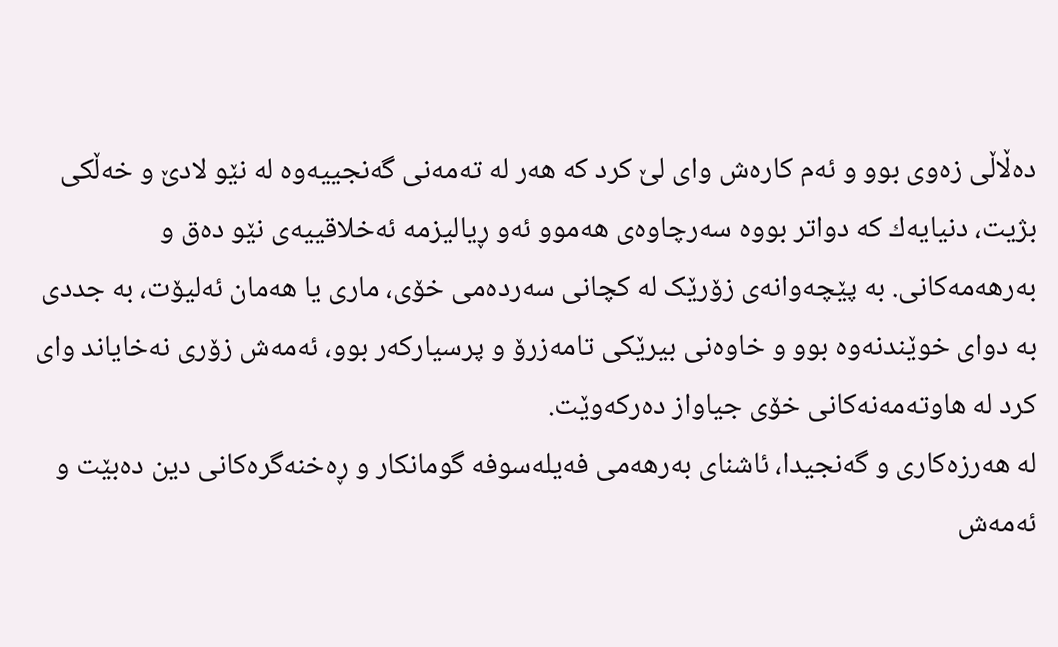دەڵاڵی زەوی بوو و ئەم کارەش وای لێ كرد كە هەر لە تەمەنی گەنجییەوە لە نێو لادێ و خەڵكی بژیت، دنیایەك کە دواتر بووە سەرچاوەی هەموو ئەو ڕیالیزمە ئەخلاقییەی نێو دەق و بەرهەمەکانی. بە پێچەوانەی زۆرێک لە کچانی سەردەمی خۆی، ماری یا هەمان ئەلیۆت، بە جددی بە دوای خوێندنەوە بوو و خاوەنی بیرێکی تامەزرۆ و پرسیارکەر بوو، ئەمەش زۆری نەخایاند وای كرد لە هاوتەمەنەکانی خۆی جیاواز دەركەوێت.
لە هەرزەکاری و گەنجیدا، ئاشنای بەرهەمی فەیلەسوفە گومانكار و ڕەخنەگرەكانی دین دەبێت و ئەمەش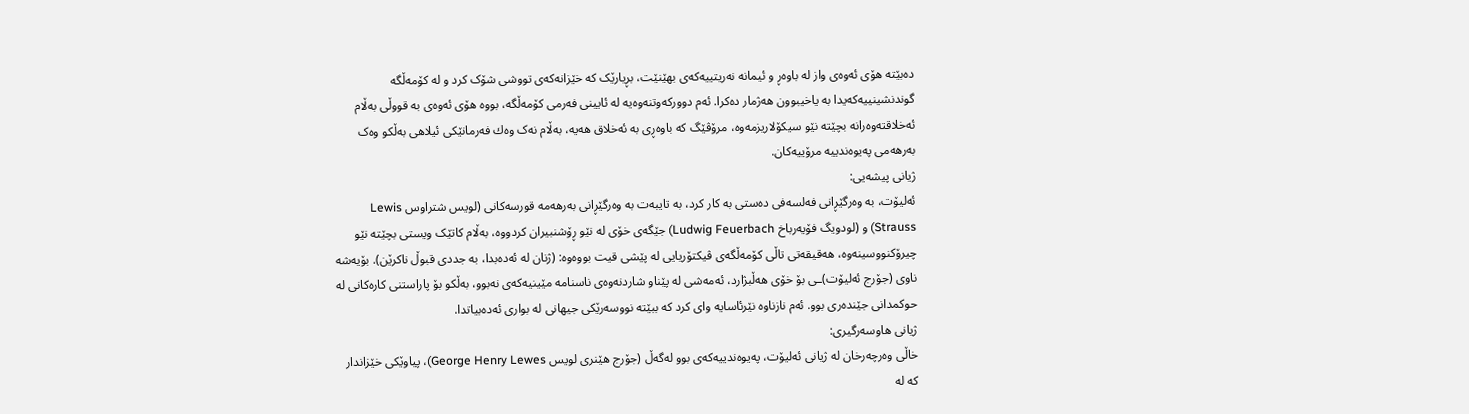دەبێتە هۆی ئەوەی واز لە باوەڕ و ئیمانە نەریتییەکەی بهێنێت، بڕیارێک كە خێزانەکەی تووشی شۆک کرد و لە کۆمەڵگە گوندنشینییەکەیدا بە یاخیبوون هەژمار دەكرا. ئەم دوورکەوتنەوەیە لە ئایینی فەرمی كۆمەڵگە، بووە هۆی ئەوەی بە قووڵی بەڵام ئەخلاقتەوەرانە بچێتە نێو سیكۆلاریزمەوە، مرۆڤێگ كە باوەڕی بە ئەخلاق هەیە، بەڵام نەک وەك فەرمانێکی ئیلاهی بەڵکو وەک بەرهەمی پەیوەندییە مرۆییەکان.
ژیانی پیشەیی:
ئەلیۆت، بە وەرگێڕانی فەلسەفی دەستی بە کار کرد، بە تایبەت بە وەرگێڕانی بەرهەمە قورسەکانی (لویس شتراوس Lewis Strauss) و (لودویگ فۆیەرباخ Ludwig Feuerbach) جێگەی خۆی لە نێو ڕۆشنبیران کردووە، بەڵام کاتێک ویستی بچێتە نێو چیرۆكنووسینەوە، هەقیقەتی تاڵی کۆمەڵگەی ڤیکتۆریایی لە پێشی قیت بووەوە: (ژنان لە ئەدەبدا، بە جددی قبوڵ ناكرێن). بۆیەشە ناوی (جۆرج ئەلیۆت)ـی بۆ خۆی هەڵبژارد، ئەمەشی لە پێناو شاردنەوەی ناسنامە مێینیەكەی نەبوو، بەڵکو بۆ پاراستنی کارەکانی لە حوکمدانی جێندەری بوو. ئەم نازناوە نێرئاسایە وای کرد كە ببێتە نووسەرێکی جیهانی لە بواری ئەدەبیاتدا.
ژیانی هاوسەرگیری:
خاڵی وەرچەرخان لە ژیانی ئەلیۆت، پەیوەندییەکەی بوو لەگەڵ (جۆرج هێنری لویس George Henry Lewes)، پیاوێکی خێزاندار كە لە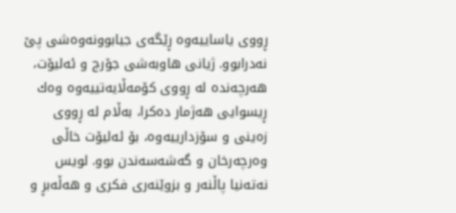ڕووی یاساییەوە ڕێگەی جیابوونەوەشی پێ نەدرابوو. ژیانی هاوبەشی جۆرج و ئەلیۆت، هەرچەندە لە ڕووی کۆمەڵایەتییەوە وەك ڕیسوایی هەژمار دەكرا، بەڵام لە ڕووی زەینی و سۆزدارییەوە، بۆ ئەلیۆت خاڵی وەرچەرخان و گەشەسەندن بوو. لویس نەتەنیا پاڵنەر و بزوێنەری فکری و هەڵەبڕ و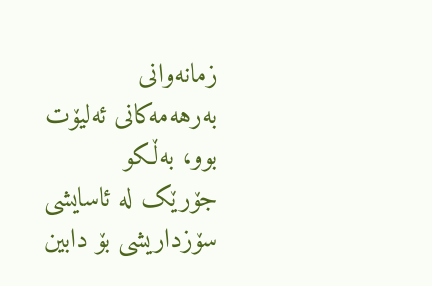زمانەوانی بەرهەمەكانی ئەلیۆت بوو، بەڵکو جۆرێک لە ئاسایشی سۆزداریشی بۆ دابین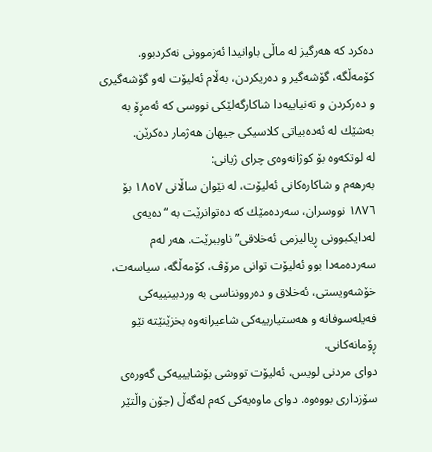دەکرد کە هەرگیز لە ماڵی باوانیدا ئەزموونی نەکردبوو. کۆمەڵگە، گۆشەگیر و دەریكردن، بەڵام ئەلیۆت لەو گۆشەگیری و دەركردن و تەنیاییەدا شاکارگەلێكی نووسی کە ئەمڕۆ بە بەشێك لە ئەدەبیاتی کلاسیکی جیهان هەژمار دەكرێن.
لە لوتکەوە بۆ كوژانەوەی چرای ژیانی:
بەرهەم و شاكارەكانی ئەلیۆت، لە نێوان ساڵانی ١٨٥٧ بۆ ١٨٧٦ نووسران، سەردەمێك کە دەتوانرێت بە “دەیەی لەدایکبوونی ڕیالیزمی ئەخلاقی” ناوببرێت. هەر لەم سەردەمەدا بوو ئەلیۆت توانی مرۆڤ، کۆمەڵگە، سیاسەت، خۆشەویستی، ئەخلاق و دەروونناسی بە وردبینییەكی فەیلەسوفانە و هەستیارییەكی شاعیرانەوە بخزێنێتە نێو ڕۆمانەکانی.
دوای مردنی لویس، ئەلیۆت تووشی بۆشایییەکی گەورەی سۆزداری بووەوە. دوای ماوەیەکی کەم لەگەڵ (جۆن واڵتێر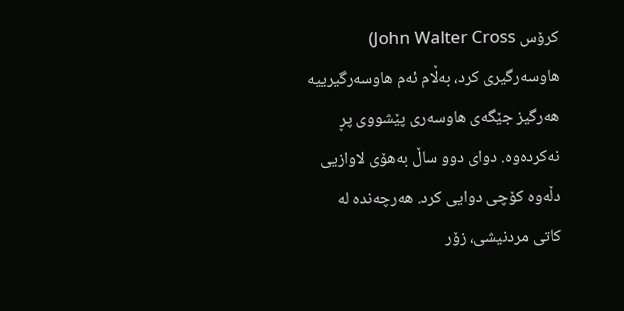کرۆس John Walter Cross) هاوسەرگیری کرد، بەڵام ئەم هاوسەرگیرییە هەرگیز جێگەی هاوسەری پێشووی پڕ نەكردەوە. دوای دوو ساڵ بەهۆی لاوازیی دڵەوە كۆچی دوایی كرد. هەرچەندە لە كاتی مردنیشی، زۆر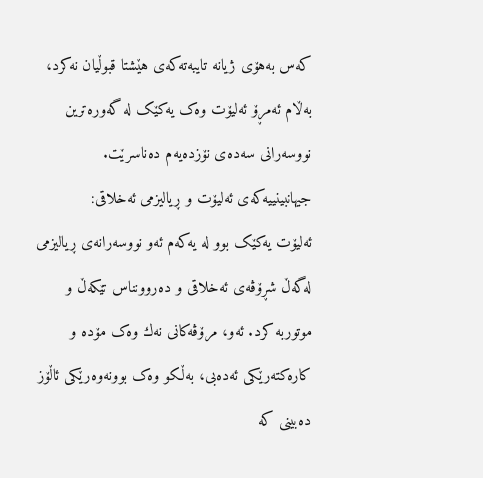کەس بەهۆی ژیانە تایبەتەكەی هێشتا قبوڵیان نەكرد، بەڵام ئەمڕۆ ئەلیۆت وەک یەکێک لە گەورەترین نووسەرانی سەدەی نۆزدەیەم دەناسرێت.
جیهانبینییەکەی ئەلیۆت و ڕیالیزمی ئەخلاقی:
ئەلیۆت یەکێک بوو لە یەکەم ئەو نووسەرانەی ڕیالیزمی لەگەڵ شڕۆڤەی ئەخلاقی و دەروونناس تێكەڵ و موتوربە کرد. ئەو، مرۆڤەكانی نەك وەک مۆدە و كارەكتەرێكی ئەدەبی، بەڵکو وەک بوونەوەرێکی ئاڵۆز دەبینی کە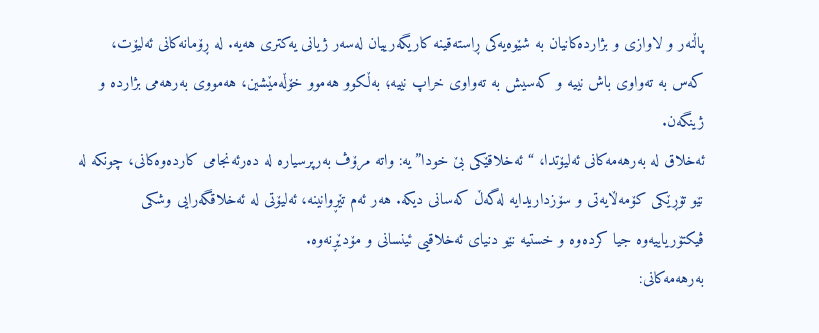پاڵنەر و لاوازی و بژاردەکانیان بە شێوەیەكی ڕاستەقینە کاریگەرییان لەسەر ژیانی یەکتری هەیە. لە ڕۆمانەكانی ئەلیۆت، کەس بە تەواوی باش نییە و كەسیش بە تەواوی خراپ نییە؛ بەڵكوو هەموو خۆڵەمێشین، هەمووی بەرهەمی بژاردە و ژینگەن.
ئەخلاق لە بەرهەمەکانی ئەلیۆتدا، “ئەخلاقێكی بێ خودا”یە: واتە مرۆڤ بەرپرسیارە لە دەرئەنجامی کاردەوەكانی، چونکە لە نێو تۆڕێکی کۆمەڵایەتی و سۆزداریدایە لەگەڵ کەسانی دیکە. هەر ئەم تێڕوانینە، ئەلیۆتی لە ئەخلاقگەرایی وشکی ڤیکتۆریاییەوە جیا كردەوە و خستیە نێو دنیای ئەخلاقیی ئینسانی و مۆدێڕنەوە.
بەرهەمەکانی: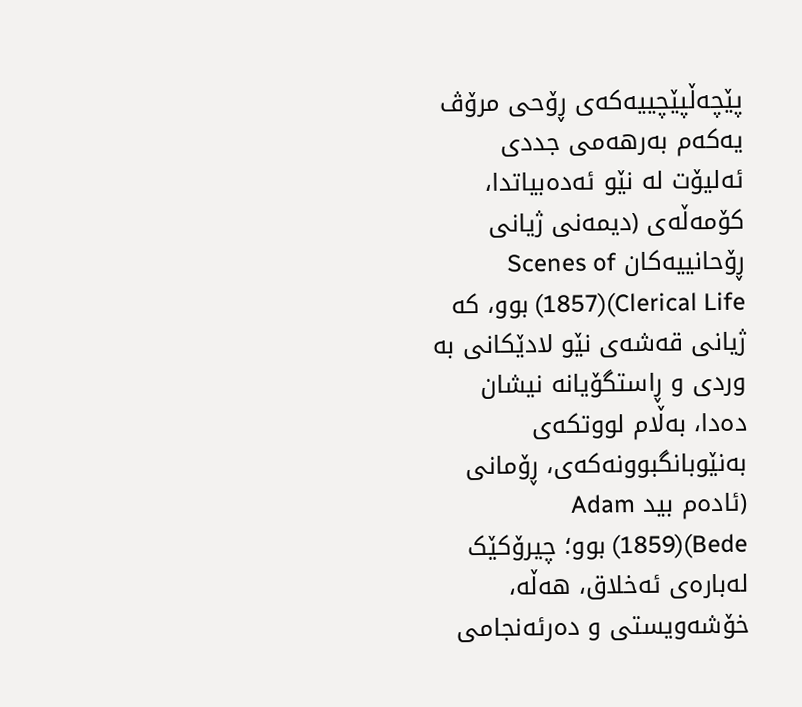پێچەڵپێچییەکەی ڕۆحی مرۆڤ
یەکەم بەرهەمی جددی ئەلیۆت لە نێو ئەدەبیاتدا، کۆمەڵەی (دیمەنی ژیانی ڕۆحانییەکان Scenes of Clerical Life)(1857) بوو، کە ژیانی قەشەی نێو لادێکانی بە وردی و ڕاستگۆیانە نیشان دەدا، بەڵام لووتكەی بەنێوبانگبوونەكەی، ڕۆمانی (ئادەم بید Adam Bede)(1859) بوو؛ چیرۆکێک لەبارەی ئەخلاق، هەڵە، خۆشەویستی و دەرئەنجامی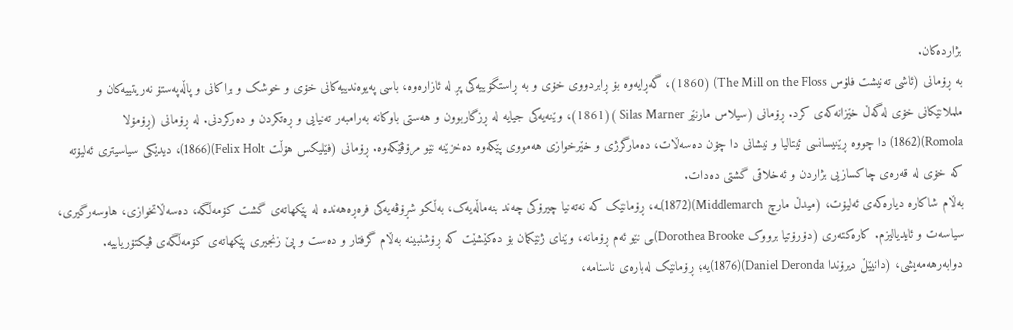بژاردەكان.
بە ڕۆمانی (ئاشی تەنیشت فلۆس The Mill on the Floss) (1860)، گەڕایەوە بۆ ڕابردووی خۆی و بە ڕاستگۆییەكی پڕ لە ئازارەوە، باسی پەیوەندییەکانی خۆی و خوشک و براکانی و پاڵەپەستۆ نەریتییەكان و ململانێكانی خۆی لەگەڵ خێزانەكەی كرد. ڕۆمانی (سیلاس مارنێر Silas Marner )(1861)، وێنەیەکی جیایە لە ڕزگاربوون و هەستی باوکانە بەرامبەر تەنیایی و ڕەتکردن و دەركردنی. لە ڕۆمانی (ڕۆمۆلا Romola)(1862) دا چووە ڕێنیسانسی ئیتالیا و نیشانی دا چۆن دەسەڵات، دەمارگرژی و خێرخوازی هەمووی پێكەوە دەخزێنە نێو مرۆڤێكەوە. ڕۆمانی (فێلیکس هۆڵت Felix Holt)(1866)، دیدێكی سیاسیتری ئەلیۆتە كە خۆی لە قەرەی چاکسازیی بژاردن و ئەخلاقی گشتی دەدات.
بەڵام شاکارە دیارەكەی ئەلیۆت، (میدڵ مارچ Middlemarch)(1872)ـە، ڕۆمانێک کە نەتەنیا چیرۆکی چەند بنەماڵەیەک، بەڵکو شڕۆڤەیەكی فرەڕەهەندە لە پێکهاتەی گشت کۆمەڵگە، دەسەڵاتخوازی، هاوسەرگیری، سیاسەت و ئایدیالیزم. کارەکتەری (دۆرۆتیا برووک Dorothea Brooke)ـی نێو ئەم ڕۆمانە، وێنای ژنێکمان بۆ دەكێشێت کە ڕۆشنبینە بەڵام گرفتار و دەست و پێ زنجیری پێكهاتەی کۆمەڵگەی ڤیکتۆریاییە.
دوابەرهەمەیشی، (دانیێڵ دیرۆندا Daniel Deronda)(1876)یە؛ ڕۆمانێک لەبارەی ناسنامە،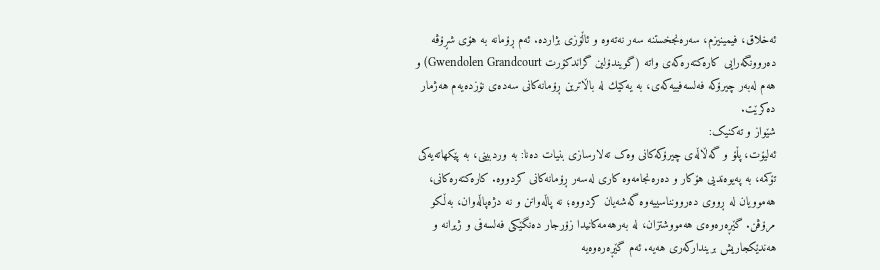ئەخلاق، فیمینیزم، سەرەنجخستنە سەر نەتەوە و ئاڵۆزی بژاردە. ئەم ڕۆمانە بە هۆی شڕۆڤە دەروونگەرایی كارەكتەرەكەی واتە (گویندۆلین گراندکۆرت Gwendolen Grandcourt) و هەم لەبەر چیرۆكە فەلسەفییەكەی، بە یەكێك لە باڵاترین ڕۆمانەكانی سەدەی نۆزدەیەم هەژمار دەكرێت.
شێواز و تەکنیک:
ئەلیۆت، پڵۆ و گەڵاڵەی چیرۆكەكانی وەک تەلارسازی بنیات دەنا: بە وردبینی، بە پێکهاتەیەكی تۆکمە، بە پەیوەندیی هۆکار و دەرەنجامەوە كاری لەسەر ڕۆمانەكانی كردووە. کارەکتەرەکانی، هەموویان لە ڕووی دەروونناسییەوە گەشەیان کردووە؛ نە پاڵەوانن و نە دژەپاڵەوان، بەڵکو مرۆڤن. گێڕەرەوەی هەمووشتزان، لە بەرهەمەکانیدا زۆرجار دەنگێکی فەلسەفی و ژیرانە و هەندێکجاریش برینداركەری هەیە. ئەم گێڕەرەوەیە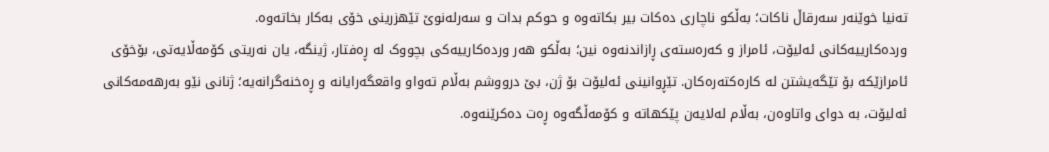تەنیا خوێنەر سەرقاڵ ناکات؛ بەڵكو ناچاری دەکات بیر بکاتەوە و حوکم بدات و سەرلەنوێ تێهزرینی خۆی بەكار بخاتەوە.
وردەکارییەکانی ئەلیۆت، ئامراز و كەرەستەی ڕازاندنەوە نین؛ بەڵكو هەر وردەکارییەکی بچووک لە ڕەفتار، ژینگە، یان نەریتی کۆمەڵایەتی، بۆخۆی ئامرازێکە بۆ تێگەیشتن لە کارەکتەرەکان. تێڕوانینی ئەلیۆت بۆ ژن، بێ درووشم بەڵام تەواو واقعگەرایانە و ڕەخنەگرانەیە؛ ژنانی نێو بەرهەمەکانی ئەلیۆت، بە دوای واتاوەن، بەڵام لەلایەن پێکهاتە و كۆمەڵگەوە ڕەت دەکرێنەوە.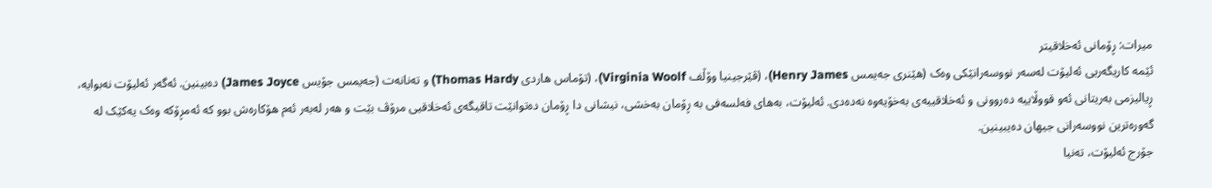میرات: ڕۆمانی ئەخلاقیتر
ئێمە کاریگەریی ئەلیۆت لەسەر نووسەرانێكی وەک (هێنری جەیمس Henry James)، (ڤێرجینیا وۆڵف Virginia Woolf)، (تۆماس هاردی Thomas Hardy) و تەنانەت (جەیمس جۆیس James Joyce) دەبینین. ئەگەر ئەلیۆت نەبوایە، ڕیالیزمی بەریتانی ئەو قووڵاییە دەروونی و ئەخلاقییەی بەخۆیەوە نەدەدی. ئەلیۆت، بەهای فەلسەفی بە ڕۆمان بەخشی، نیشانی دا ڕۆمان دەتوانێت تاقیگەی ئەخلاقیی مرۆڤ بێت و هەر لەبەر ئەم هۆکارەش بوو كە ئەمڕۆكە وەک یەکێک لە گەورەترین نووسەرانی جیهان دەیبینین.
جۆرج ئەلیۆت، تەنیا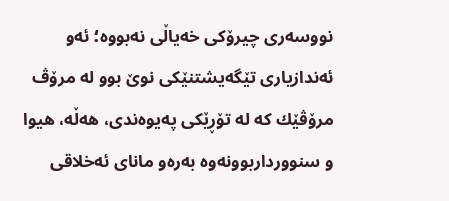نووسەری چیرۆکی خەیاڵی نەبووە؛ ئەو ئەندازیاری تێگەیشتنێکی نوێ بوو لە مرۆڤ مرۆڤێك کە لە تۆڕێکی پەیوەندی، هەڵە، هیوا و سنوورداربوونەوە بەرەو مانای ئەخلاقی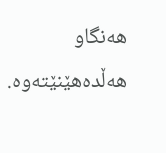هەنگاو هەڵدەهێنێتەوە.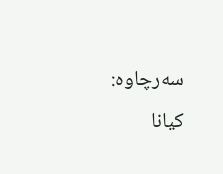سەرچاوە: کیانا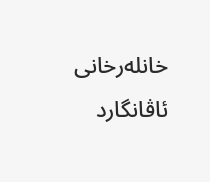خانلەرخانی ئاڤانگارد